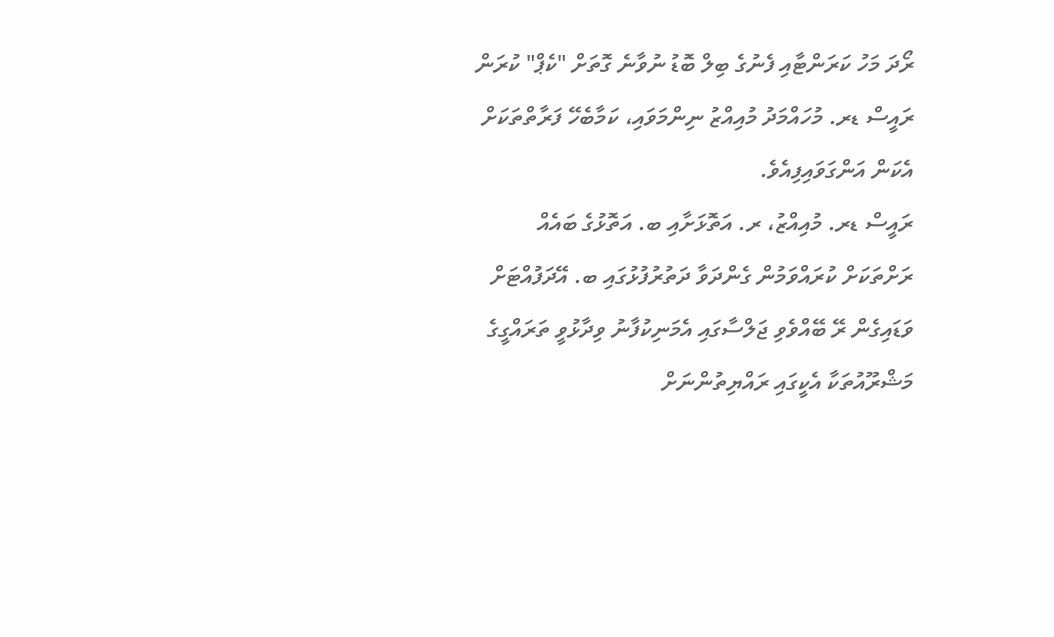ރޯދަ މަހު ކަރަންޓާއި ފެނުގެ ބިލް ބޮޑު ނުވާނެ ގޮތަށް "ކެޕް" ކުރަން ރައީސް ޑރ. މުހައްމަދު މުއިއްޒު ނިންމަވައި، ކަމާބެހޭ ފަރާތްތަކަށް އެކަން އަންގަވައިފިއެވެ.
ރައީސް ޑރ. މުއިއްޒު، ރ. އަތޮޅަށާއި ބ. އަތޮޅުގެ ބައެއް ރަށްތަކަށް ކުރައްވަމުން ގެންދަވާ ދަތުރުފުޅުގައި ބ. އޭދަފުއްޓަށް ވަޑައިގެން ރޭ ބޭއްވެވި ޖަލްސާގައި އެމަނިކުފާނު ވިދާޅުވީ ތަރައްގީގެ މަޝްރޫއުތަކާ އެކީގައި ރައްޔިތުންނަށް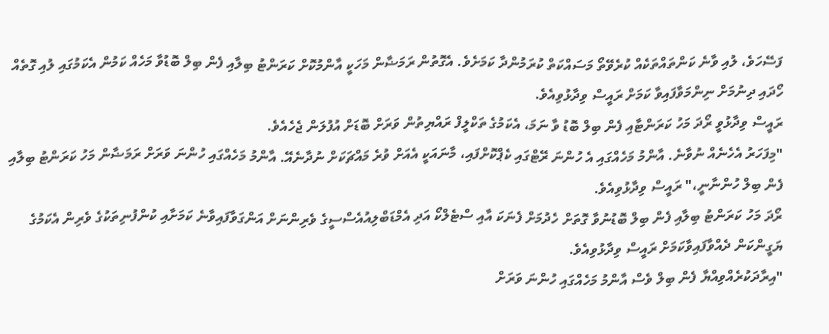ފަސޭހަވެ، ލުއި ވާނެ ކަންތައްތަކެއް ކުރެވޭތޯ މަސައްކަތް ކުރަމުންދާ ކަމަށެވެ. އެގޮތުން ރަމަޟާން މަހަކީ އާންމުކޮށް ކަރަންޓު ބިލާއި ފެން ބިލް ބޮޑުވާ މަހެއް ކަމުން އެކަމުގައި ލުއި ގޮތެއް ހޯދައި ދިނުމަށް ނިންމަވާފައިވާ ކަމަށް ރައީސް ވިދާޅުވިއެވެ.
ރައީސް ވިދާޅުވީ ރޯދަ މަހު ކަރަންޓާއި ފެން ބިލް ބޮޑު ވާ ނަމަ، އެކަމުގެ ތަކްލީފް ރައްޔިތުން ވަރަށް ބޮޑަށް އުފުލަން ޖެހެއެވެ.
"މިފަހަރު އެހެނެއް ނުވާނެ. އާންމު މަހެއްގައި އެ ހުންނަ ރޭޓްގައި ކެޕްކޮށްފައި، މާނައަކީ އެއަށް ވުރެ މައްޗަކަށް ނުދާނެއޭ. އާންމު މަހެއްގައި ހުންނަ ވަރަށް ރަމަޟާން މަހު ކަރަންޓު ބިލާއި ފެން ބިލް ހުންނާނީ،" ރައީސް ވިދާޅުވިއެވެ.
ރޯދަ މަހު ކަރަންޓު ބިލާއި ފެން ބިލް ބޮޑުނުވާ ގޮތަށް ހެދުމަށް ފެނަކަ އާއި ސްޓެލްކޯ އަދި އެމްޑަބްލިއުއެސްސީގެ ވެރިންނަށް އަންގަވާފައިވާނެ ކަމަށާއި ކުންފުނިތަކުގެ ވެރިން އެކަމުގެ ޔަގީންކަން ދެއްވާފައިވާކަމަށް ރައީސް ވިދާޅުވިއެވެ.
"އިރާދަކުރެއްވިއްޔާ ފެން ބިލް ވެސް އާންމު މަހެއްގައި ހުންނަ ވަރަށް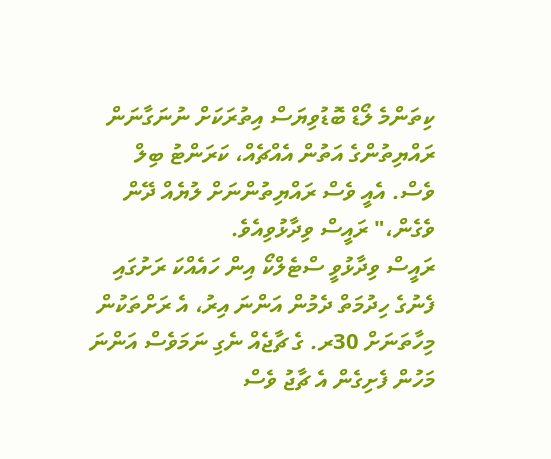ކިތަންމެ ލޯޑް ބޮޑުވިޔަސް އިތުރަކަށް ނުނަގާނަން ރައްޔިތުންގެ އަތުން އެއްޗެއް، ކަރަންޓު ބިލް ވެސް. އެއީ ވެސް ރައްޔިތުންނަށް ލުޔެއް ދޭން ވެގެން،" ރައީސް ވިދާޅުވިއެވެ.
ރައީސް ވިދާޅުވީ ސްޓެލްކޯ އިން ހައެއްކަ ރަށުގައި ފެނުގެ ހިދުމަތް ދެމުން އަންނަ އިރު، އެ ރަށްތަކުން މިހާތަނަށް 30ރ. ގެ ޗާޖެއް ނެގި ނަމަވެސް އަންނަ މަހުން ފެށިގެން އެ ޗާޖު ވެސް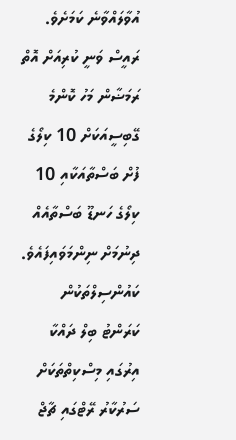އުވާލައްވާނެ ކަމަށެވެ.
ރައީސް ވަނީ ކުރިއަށް އޮތް ރަމަޟާން މަހު ކޮންމެ ގޭބިސީއަކަށް 10 ކިލޯގެ ފުށް ބަސްތާއަކާއި 10 ކިލޯގެ ހަނޑޫ ބަސްތާއެއް ދިނުމަށް ނިންމަވައިފައެވެ. ކައުންސިލްތަކުން ކަރަންޓު ބިލް ދައްކާ އިރުގައި މިސްކިތްތަކަށް ސަރުކާރު ރޭޓްގައި ޗާޖް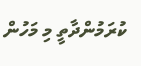ކުރަމުންދާތީ މި މަހުން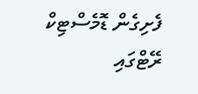ފެށިގެން ޑޮމެސްޓިކް ރޭޓްގައި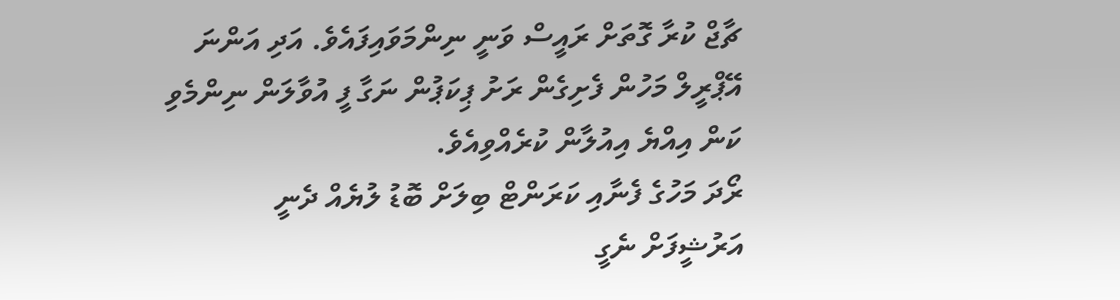ޗާޖް ކުރާ ގޮތަށް ރައީސް ވަނީ ނިންމަވައިފައެވެ. އަދި އަންނަ އޭޕްރީލް މަހުން ފެށިގެން ރަށު ޕިކަޕުން ނަގާ ފީ އުވާލަން ނިންމެވި ކަން އިއްޔެ އިއުލާން ކުރެއްވިއެވެ.
ރޯދަ މަހުގެ ފެނާއި ކަރަންޓް ބިލަށް ބޮޑު ލުޔެއް ދެނީ
އަރުޝީފަށް ނެގީ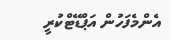އެންމެފަހުން އަޕްޑޭޓްކުރީ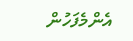އެންމެފަހުން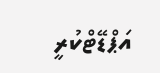އަޕްޑޭޓްކުރީ